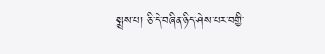སྨྲས་པ། ཅི་དེ་བཞིན་ཉིད་ཤེས་པར་བགྱི་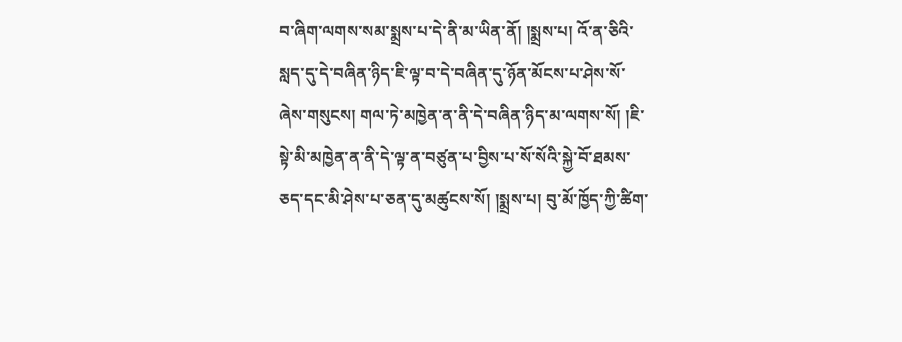བ་ཞིག་ལགས་སམ་སྨྲས་པ་དེ་ནི་མ་ཡིན་ནོ། །སྨྲས་པ། འོ་ན་ཅིའི་སླད་དུ་དེ་བཞིན་ཉིད་ཇི་ལྟ་བ་དེ་བཞིན་དུ་ཉོན་མོངས་པ་ཤེས་སོ་ཞེས་གསུངས། གལ་ཏེ་མཁྱེན་ན་ནི་དེ་བཞིན་ཉིད་མ་ལགས་སོ། །ཇི་སྟེ་མི་མཁྱེན་ན་ནི་དེ་ལྟ་ན་བཙུན་པ་བྱིས་པ་སོ་སོའི་སྐྱེ་བོ་ཐམས་ཅད་དང་མི་ཤེས་པ་ཅན་དུ་མཚུངས་སོ། །སྨྲས་པ། བུ་མོ་ཁྱོད་ཀྱི་ཚིག་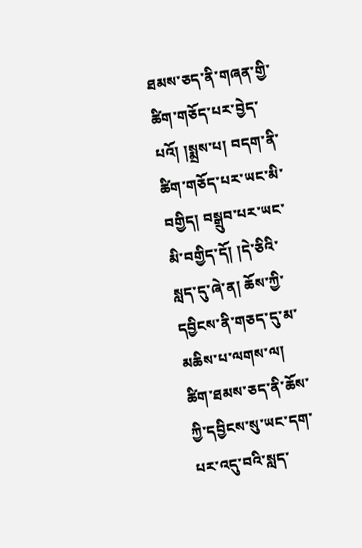ཐམས་ཅད་ནི་གཞན་གྱི་ཚིག་གཅོད་པར་བྱེད་པའོ། །སྨྲས་པ། བདག་ནི་ཚིག་གཅོད་པར་ཡང་མི་བགྱིད། བསྒྲུབ་པར་ཡང་མི་བགྱིད་དོ། །དེ་ཅིའི་སླད་དུ་ཞེ་ན། ཆོས་ཀྱི་དབྱིངས་ནི་གཅད་དུ་མ་མཆིས་པ་ལགས་ལ། ཚིག་ཐམས་ཅད་ནི་ཆོས་ཀྱི་དབྱིངས་སུ་ཡང་དག་པར་འདུ་བའི་སླད་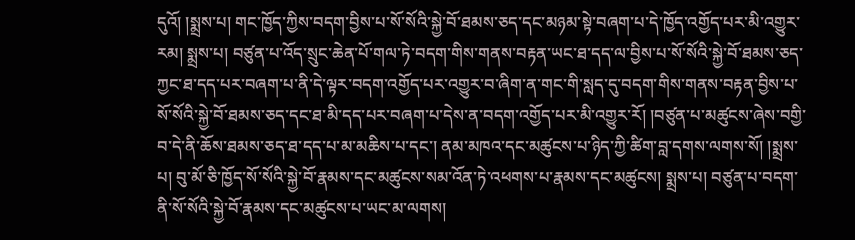དུའོ། །སྨྲས་པ། གང་ཁྱོད་ཀྱིས་བདག་བྱིས་པ་སོ་སོའི་སྐྱེ་བོ་ཐམས་ཅད་དང་མཉམ་སྟེ་བཞག་པ་དེ་ཁྱོད་འགྱོད་པར་མི་འགྱུར་རམ། སྨྲས་པ། བཙུན་པ་འོད་སྲུང་ཆེན་པོ་གལ་ཏེ་བདག་གིས་གནས་བརྟན་ཡང་ཐ་དད་ལ་བྱིས་པ་སོ་སོའི་སྐྱེ་བོ་ཐམས་ཅད་ཀྱང་ཐ་དད་པར་བཞག་པ་ནི་དེ་ལྟར་བདག་འགྱོད་པར་འགྱུར་བ་ཞིག་ན་གང་གི་སླད་དུ་བདག་གིས་གནས་བརྟན་བྱིས་པ་སོ་སོའི་སྐྱེ་བོ་ཐམས་ཅད་དང་ཐ་མི་དད་པར་བཞག་པ་དེས་ན་བདག་འགྱོད་པར་མི་འགྱུར་རོ། །བཙུན་པ་མཚུངས་ཞེས་བགྱི་བ་དེ་ནི་ཆོས་ཐམས་ཅད་ཐ་དད་པ་མ་མཆིས་པ་དང་། ནམ་མཁའ་དང་མཚུངས་པ་ཉིད་ཀྱི་ཚིག་བླ་དགས་ལགས་སོ། །སྨྲས་པ། བུ་མོ་ཅི་ཁྱོད་སོ་སོའི་སྐྱེ་བོ་རྣམས་དང་མཚུངས་སམ་འོན་ཏེ་འཕགས་པ་རྣམས་དང་མཚུངས། སྨྲས་པ། བཙུན་པ་བདག་ནི་སོ་སོའི་སྐྱེ་བོ་རྣམས་དང་མཚུངས་པ་ཡང་མ་ལགས།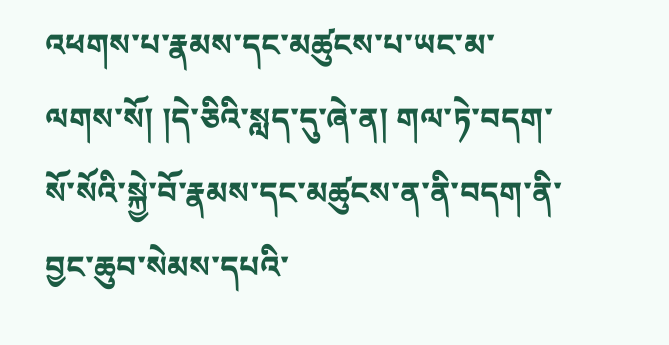འཕགས་པ་རྣམས་དང་མཚུངས་པ་ཡང་མ་ལགས་སོ། །དེ་ཅིའི་སླད་དུ་ཞེ་ན། གལ་ཏེ་བདག་སོ་སོའི་སྐྱེ་བོ་རྣམས་དང་མཚུངས་ན་ནི་བདག་ནི་བྱང་ཆུབ་སེམས་དཔའི་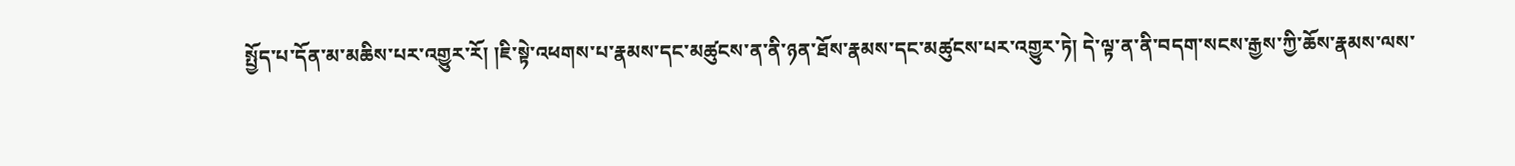སྤྱོད་པ་དོན་མ་མཆིས་པར་འགྱུར་རོ། །ཇི་སྟེ་འཕགས་པ་རྣམས་དང་མཚུངས་ན་ནི་ཉན་ཐོས་རྣམས་དང་མཚུངས་པར་འགྱུར་ཏེ། དེ་ལྟ་ན་ནི་བདག་སངས་རྒྱས་ཀྱི་ཆོས་རྣམས་ལས་